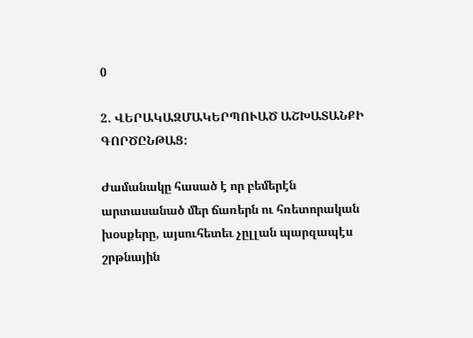0

2. ՎԵՐԱԿԱԶՄԱԿԵՐՊՈՒԱԾ ԱՇԽԱՏԱՆՔԻ ԳՈՐԾԸՆԹԱՑ:

Ժամանակը հասած է որ բեմերէն արտասանած մեր ճառերն ու հռետորական խօսքերը, այսուհետեւ չըլլան պարզապէս շրթնային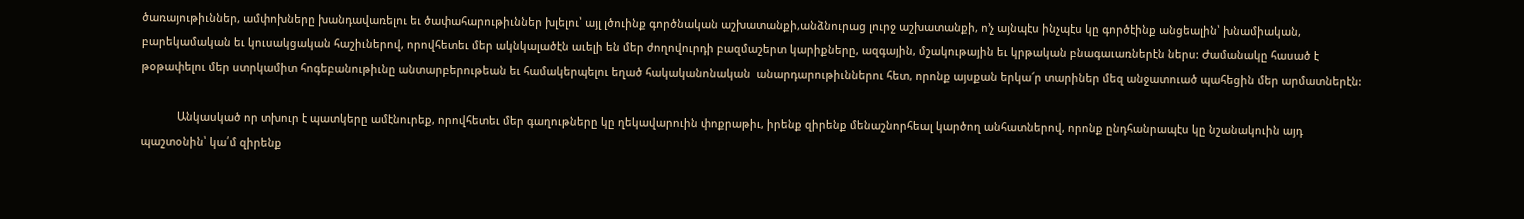ծառայութիւններ, ամփոխները խանդավառելու եւ ծափահարութիւններ խլելու՝ այլ լծուինք գործնական աշխատանքի,անձնուրաց լուրջ աշխատանքի, ո’չ այնպէս ինչպէս կը գործէինք անցեալին՝ խնամիական, բարեկամական եւ կուսակցական հաշիւներով, որովհետեւ մեր ակնկալածէն աւելի են մեր ժողովուրդի բազմաշերտ կարիքները, ազգային, մշակութային եւ կրթական բնագաւառներէն ներս: Ժամանակը հասած է թօթափելու մեր ստրկամիտ հոգեբանութիւնը անտարբերութեան եւ համակերպելու եղած հակականոնական  անարդարութիւններու հետ, որոնք այսքան երկա՜ր տարիներ մեզ անջատուած պահեցին մեր արմատներէն:

            Անկասկած որ տխուր է պատկերը ամէնուրեք, որովհետեւ մեր գաղութները կը ղեկավարուին փոքրաթիւ, իրենք զիրենք մենաշնորհեալ կարծող անհատներով, որոնք ընդհանրապէս կը նշանակուին այդ պաշտօնին՝ կա՛մ զիրենք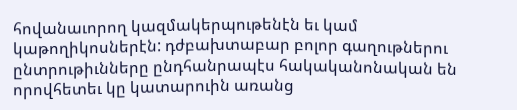հովանաւորող կազմակերպութենէն եւ կամ կաթողիկոսներէն: դժբախտաբար բոլոր գաղութներու ընտրութիւնները ընդհանրապէս հակականոնական են որովհետեւ կը կատարուին առանց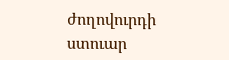ժողովուրդի ստուար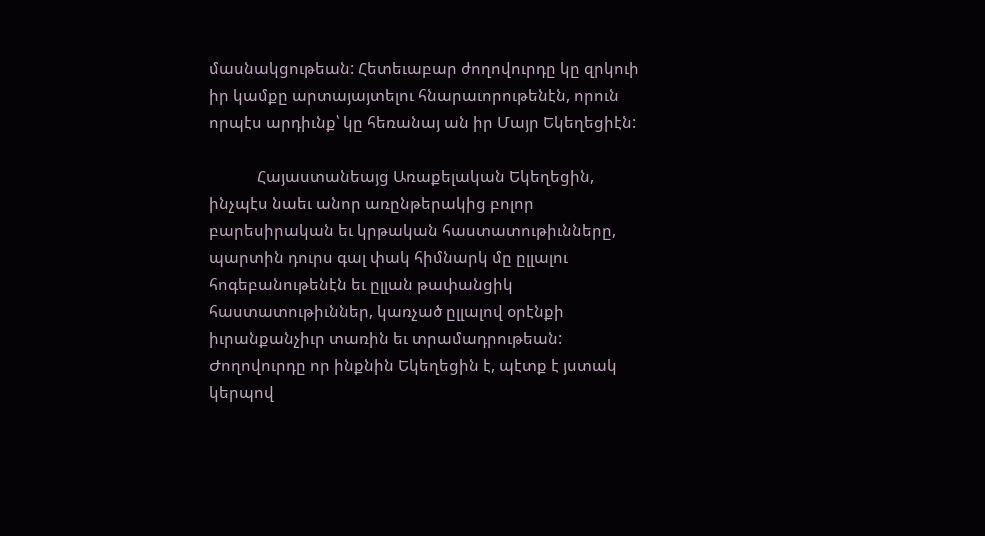մասնակցութեան: Հետեւաբար ժողովուրդը կը զրկուի իր կամքը արտայայտելու հնարաւորութենէն, որուն որպէս արդիւնք՝ կը հեռանայ ան իր Մայր Եկեղեցիէն:

            Հայաստանեայց Առաքելական Եկեղեցին, ինչպէս նաեւ անոր առընթերակից բոլոր բարեսիրական եւ կրթական հաստատութիւնները, պարտին դուրս գալ փակ հիմնարկ մը ըլլալու հոգեբանութենէն եւ ըլլան թափանցիկ հաստատութիւններ, կառչած ըլլալով օրէնքի իւրանքանչիւր տառին եւ տրամադրութեան: Ժողովուրդը որ ինքնին Եկեղեցին է, պէտք է յստակ կերպով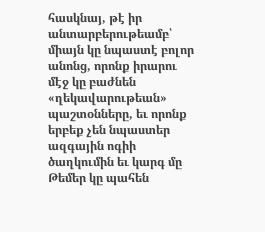հասկնայ, թէ իր անտարբերութեամբ՝ միայն կը նպաստէ բոլոր անոնց, որոնք իրարու մէջ կը բաժնեն «ղեկավարութեան» պաշտօնները, եւ որոնք երբեք չեն նպաստեր ազգային ոգիի ծաղկումին եւ կարգ մը Թեմեր կը պահեն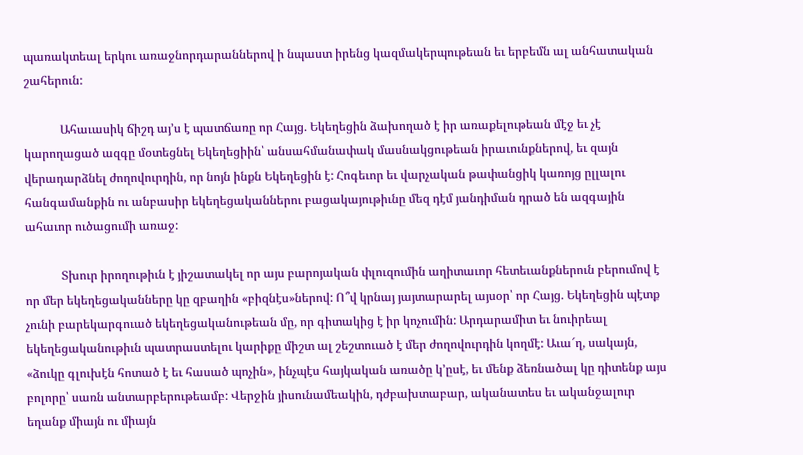պառակտեալ երկու առաջնորդարաններով ի նպաստ իրենց կազմակերպութեան եւ երբեմն ալ անհատական շահերուն:

            Ահաւասիկ ճիշդ այ’ս է պատճառը որ Հայց. Եկեղեցին ձախողած է իր առաքելութեան մէջ եւ չէ կարողացած ազգը մօտեցնել Եկեղեցիին՝ անսահմանափակ մասնակցութեան իրաւունքներով, եւ զայն վերադարձնել ժողովուրդին, որ նոյն ինքն Եկեղեցին է: Հոգեւոր եւ վարչական թափանցիկ կառոյց ըլլալու հանգամանքին ու անբասիր եկեղեցականներու բացակայութիւնը մեզ դէմ յանդիման դրած են ազգային ահաւոր ուծացումի առաջ:

            Տխուր իրողութիւն է յիշատակել որ այս բարոյական փլուզումին աղիտաւոր հետեւանքներուն բերումով է որ մեր եկեղեցականները կը զբաղին «բիզնէս»ներով: Ո՞վ կրնայ յայտարարել այսօր՝ որ Հայց. Եկեղեցին պէտք չունի բարեկարգուած եկեղեցականութեան մը, որ գիտակից է իր կոչումին: Արդարամիտ եւ նուիրեալ եկեղեցականութիւն պատրաստելու կարիքը միշտ ալ շեշտուած է մեր ժողովուրդին կողմէ: Աւա՜ղ, սակայն, «ձուկը գլուխէն հոտած է եւ հասած պոչին», ինչպէս հայկական առածը կ’ըսէ, եւ մենք ձեռնածալ կը դիտենք այս բոլորը՝ սառն անտարբերութեամբ: Վերջին յիսունամեակին, դժբախտաբար, ականատես եւ ականջալուր եղանք միայն ու միայն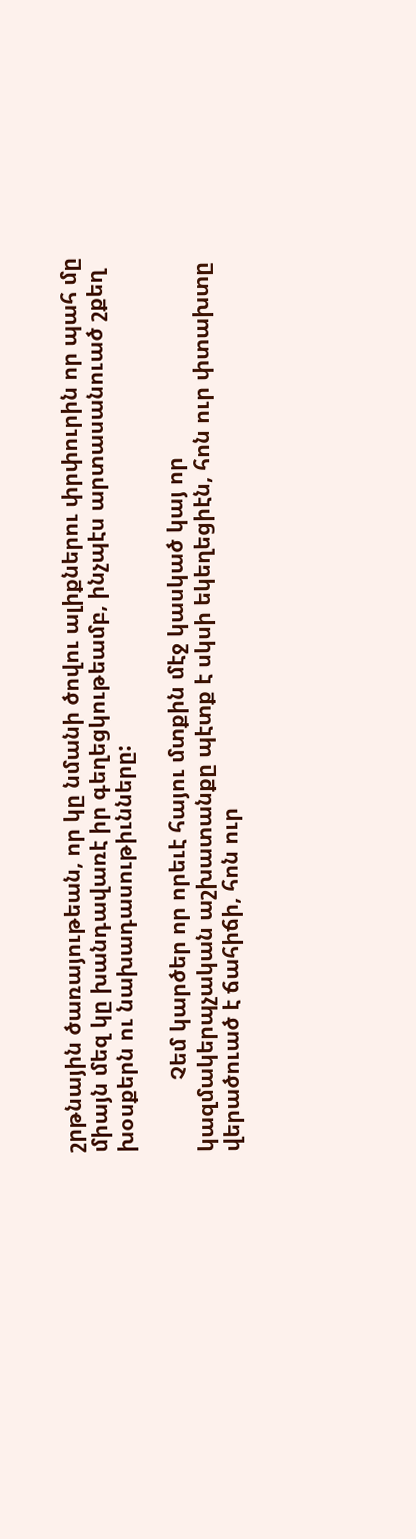շրթնային ծառայութեան, որ կը նմանի ծովու ալիքներու փրփուրին որ պահ մը միայն մեզ կը խանդավառէ իր գեղեցկութեամբ, ինչպէս արտասանուած շքեղ խօսքերն ու նախադասութիւնները:

            Չեմ կարծեր որ որեւէ հայու մտքին մէջ կասկած կայ որ կազմակերպչական աշխատանքը պէտք է սկսի եկեղեցիէն, հոն ուր փտախտը վերածուած է ճահիճի, հոն ուր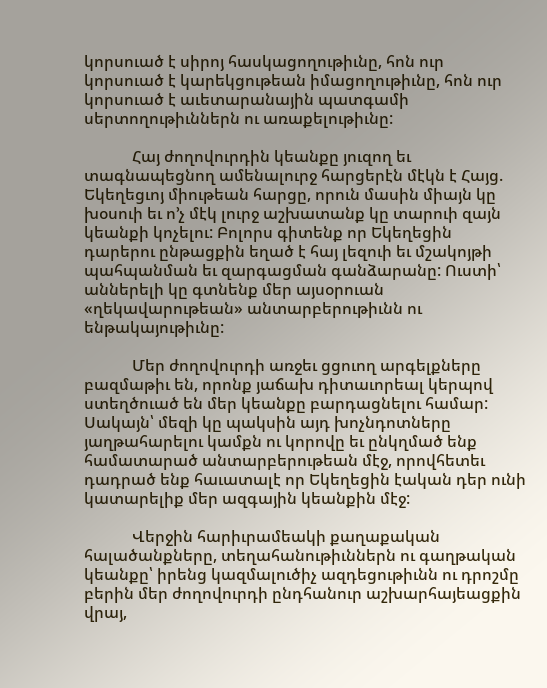կորսուած է սիրոյ հասկացողութիւնը, հոն ուր կորսուած է կարեկցութեան իմացողութիւնը, հոն ուր կորսուած է աւետարանային պատգամի սերտողութիւններն ու առաքելութիւնը:

            Հայ ժողովուրդին կեանքը յուզող եւ տագնապեցնող ամենալուրջ հարցերէն մէկն է Հայց. Եկեղեցւոյ միութեան հարցը, որուն մասին միայն կը խօսուի եւ ո’չ մէկ լուրջ աշխատանք կը տարուի զայն կեանքի կոչելու: Բոլորս գիտենք որ Եկեղեցին դարերու ընթացքին եղած է հայ լեզուի եւ մշակոյթի պահպանման եւ զարգացման գանձարանը: Ուստի՝ աններելի կը գտնենք մեր այսօրուան «ղեկավարութեան» անտարբերութիւնն ու ենթակայութիւնը:

            Մեր ժողովուրդի առջեւ ցցուող արգելքները բազմաթիւ են, որոնք յաճախ դիտաւորեալ կերպով ստեղծուած են մեր կեանքը բարդացնելու համար: Սակայն՝ մեզի կը պակսին այդ խոչնդոտները յաղթահարելու կամքն ու կորովը եւ ընկղմած ենք համատարած անտարբերութեան մէջ, որովհետեւ դադրած ենք հաւատալէ որ Եկեղեցին էական դեր ունի կատարելիք մեր ազգային կեանքին մէջ:

            Վերջին հարիւրամեակի քաղաքական հալածանքները, տեղահանութիւններն ու գաղթական կեանքը՝ իրենց կազմալուծիչ ազդեցութիւնն ու դրոշմը բերին մեր ժողովուրդի ընդհանուր աշխարհայեացքին վրայ,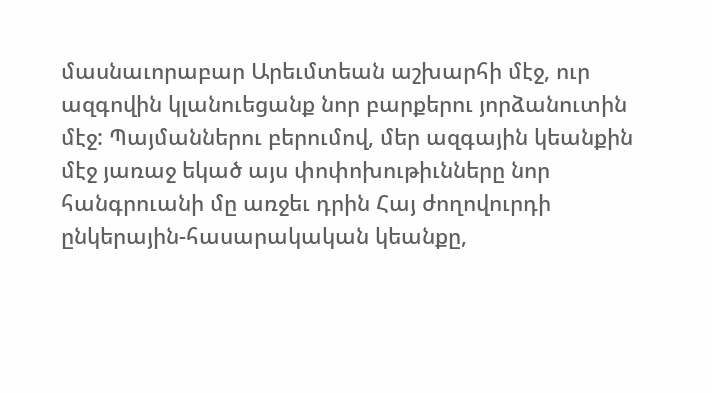մասնաւորաբար Արեւմտեան աշխարհի մէջ, ուր ազգովին կլանուեցանք նոր բարքերու յորձանուտին մէջ: Պայմաններու բերումով, մեր ազգային կեանքին մէջ յառաջ եկած այս փոփոխութիւնները նոր հանգրուանի մը առջեւ դրին Հայ ժողովուրդի ընկերային-հասարակական կեանքը,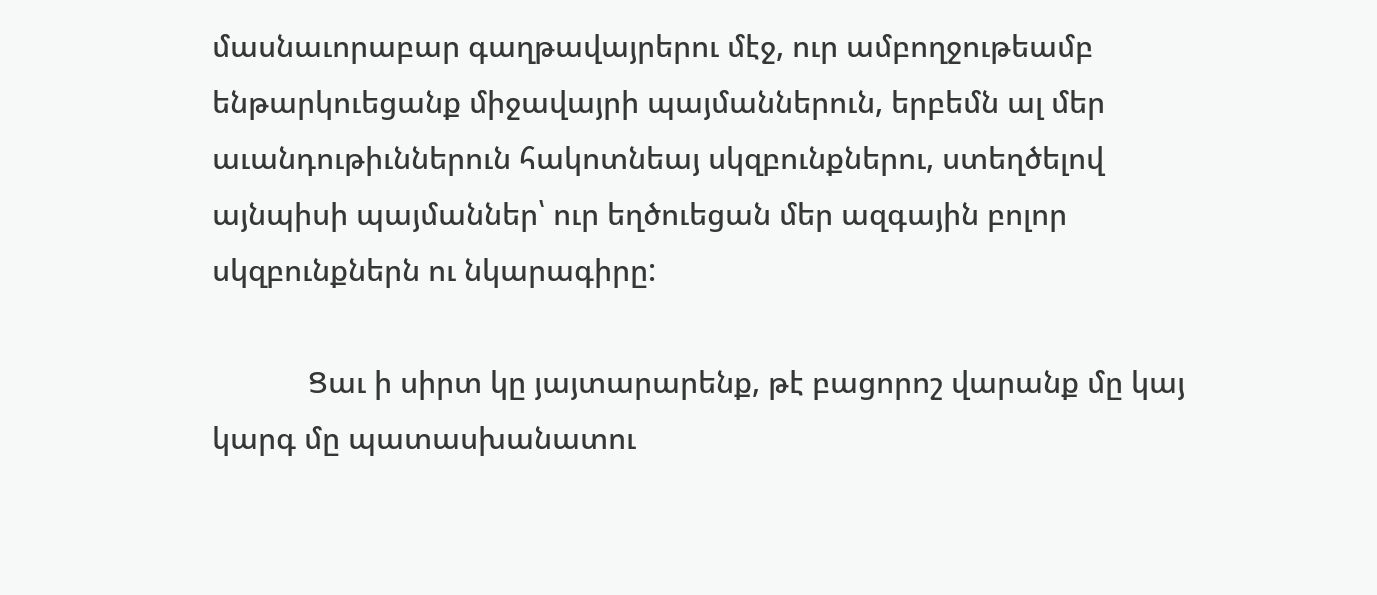մասնաւորաբար գաղթավայրերու մէջ, ուր ամբողջութեամբ ենթարկուեցանք միջավայրի պայմաններուն, երբեմն ալ մեր աւանդութիւններուն հակոտնեայ սկզբունքներու, ստեղծելով այնպիսի պայմաններ՝ ուր եղծուեցան մեր ազգային բոլոր սկզբունքներն ու նկարագիրը:

            Ցաւ ի սիրտ կը յայտարարենք, թէ բացորոշ վարանք մը կայ կարգ մը պատասխանատու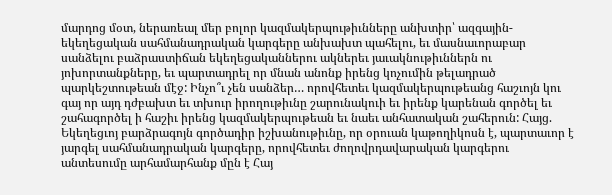մարդոց մօտ, ներառեալ մեր բոլոր կազմակերպութիւնները անխտիր՝ ազգային-եկեղեցական սահմանադրական կարգերը անխախտ պահելու, եւ մասնաւորաբար սանձելու բաձրաստիճան եկեղեցականներու ակներեւ յաւակնութիւններն ու յոխորտանքները, եւ պարտադրել որ մնան անոնք իրենց կոչումին թելադրած պարկեշտութեան մէջ: Ինչո՞ւ չեն սանձեր… որովհետեւ կազմակերպութեանց հաշւոյն կու գայ որ այդ դժբախտ եւ տխուր իրողութիւնը շարունակուի եւ իրենք կարենան գործել եւ շահագործել ի հաշիւ իրենց կազմակերպութեան եւ նաեւ անհատական շահերուն: Հայց. Եկեղեցւոյ բարձրագոյն գործադիր իշխանութիւնը, որ օրուան կաթողիկոսն է, պարտաւոր է յարգել սահմանադրական կարգերը, որովհետեւ ժողովրդավարական կարգերու անտեսումը արհամարհանք մըն է Հայ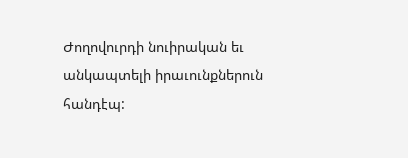Ժողովուրդի նուիրական եւ անկապտելի իրաւունքներուն հանդէպ: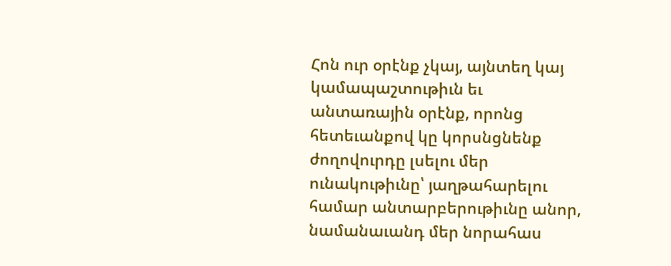Հոն ուր օրէնք չկայ, այնտեղ կայ կամապաշտութիւն եւ անտառային օրէնք, որոնց հետեւանքով կը կորսնցնենք ժողովուրդը լսելու մեր ունակութիւնը՝ յաղթահարելու համար անտարբերութիւնը անոր, նամանաւանդ մեր նորահաս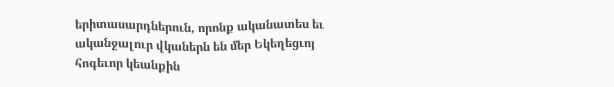երիտասարդներուն, որոնք ականատես եւ ականջալուր վկաներն են մեր Եկեղեցւոյ հոգեւոր կեանքին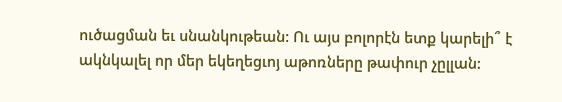ուծացման եւ սնանկութեան: Ու այս բոլորէն ետք կարելի՞ է ակնկալել որ մեր եկեղեցւոյ աթոռները թափուր չըլլան: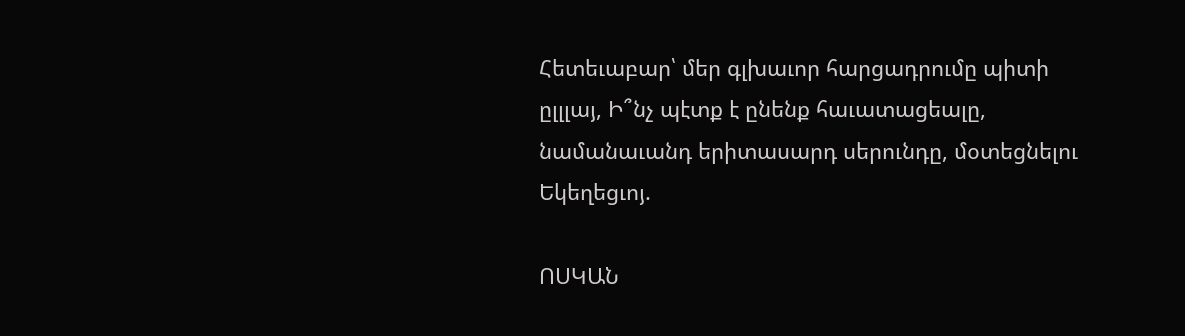Հետեւաբար՝ մեր գլխաւոր հարցադրումը պիտի ըլլլայ, Ի՞նչ պէտք է ընենք հաւատացեալը, նամանաւանդ երիտասարդ սերունդը, մօտեցնելու Եկեղեցւոյ.

ՈՍԿԱՆ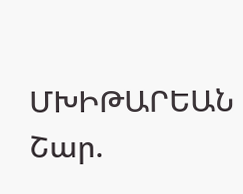ՄԽԻԹԱՐԵԱՆ                                                                                      Շար.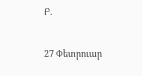Բ.

27 Փետրուար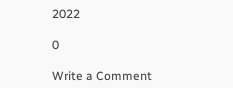2022

0

Write a Comment